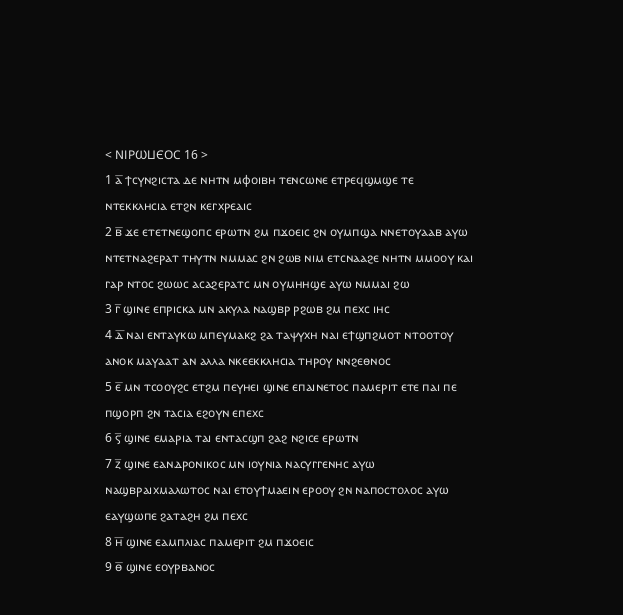< ⲚⲒⲢⲰⳘⲈⲞⲤ 16 >
1 ⲁ̅ ϯⲥⲩⲛϩⲓⲥⲧⲁ ⲇⲉ ⲛⲏⲧⲛ ⲙⲫⲟⲓⲃⲏ ⲧⲉⲛⲥⲱⲛⲉ ⲉⲧⲣⲉϥϣⲙϣⲉ ⲧⲉ ⲛⲧⲉⲕⲕⲗⲏⲥⲓⲁ ⲉⲧϩⲛ ⲕⲉⲅⲭⲣⲉⲁⲓⲥ
2 ⲃ̅ ϫⲉ ⲉⲧⲉⲧⲛⲉϣⲟⲡⲥ ⲉⲣⲱⲧⲛ ϩⲙ ⲡϫⲟⲉⲓⲥ ϩⲛ ⲟⲩⲙⲡϣⲁ ⲛⲛⲉⲧⲟⲩⲁⲁⲃ ⲁⲩⲱ ⲛⲧⲉⲧⲛⲁϩⲉⲣⲁⲧ ⲧⲏⲩⲧⲛ ⲛⲙⲙⲁⲥ ϩⲛ ϩⲱⲃ ⲛⲓⲙ ⲉⲧⲥⲛⲁⲁϩⲉ ⲛⲏⲧⲛ ⲙⲙⲟⲟⲩ ⲕⲁⲓ ⲅⲁⲣ ⲛⲧⲟⲥ ϩⲱⲱⲥ ⲁⲥⲁϩⲉⲣⲁⲧⲥ ⲙⲛ ⲟⲩⲙⲏⲏϣⲉ ⲁⲩⲱ ⲛⲙⲙⲁⲓ ϩⲱ
3 ⲅ̅ ϣⲓⲛⲉ ⲉⲡⲣⲓⲥⲕⲁ ⲙⲛ ⲁⲕⲩⲗⲁ ⲛⲁϣⲃⲣ ⲣϩⲱⲃ ϩⲙ ⲡⲉⲭⲥ ⲓⲏⲥ
4 ⲇ̅ ⲛⲁⲓ ⲉⲛⲧⲁⲩⲕⲱ ⲙⲡⲉⲩⲙⲁⲕϩ ϩⲁ ⲧⲁⲯⲩⲭⲏ ⲛⲁⲓ ⲉϯϣⲡϩⲙⲟⲧ ⲛⲧⲟⲟⲧⲟⲩ ⲁⲛⲟⲕ ⲙⲁⲩⲁⲁⲧ ⲁⲛ ⲁⲗⲗⲁ ⲛⲕⲉⲉⲕⲕⲗⲏⲥⲓⲁ ⲧⲏⲣⲟⲩ ⲛⲛϩⲉⲑⲛⲟⲥ
5 ⲉ̅ ⲙⲛ ⲧⲥⲟⲟⲩϩⲥ ⲉⲧϩⲙ ⲡⲉⲩⲏⲉⲓ ϣⲓⲛⲉ ⲉⲡⲁⲓⲛⲉⲧⲟⲥ ⲡⲁⲙⲉⲣⲓⲧ ⲉⲧⲉ ⲡⲁⲓ ⲡⲉ ⲡϣⲟⲣⲡ ϩⲛ ⲧⲁⲥⲓⲁ ⲉϩⲟⲩⲛ ⲉⲡⲉⲭⲥ
6 ⲋ̅ ϣⲓⲛⲉ ⲉⲙⲁⲣⲓⲁ ⲧⲁⲓ ⲉⲛⲧⲁⲥϣⲡ ϩⲁϩ ⲛϩⲓⲥⲉ ⲉⲣⲱⲧⲛ
7 ⲍ̅ ϣⲓⲛⲉ ⲉⲁⲛⲇⲣⲟⲛⲓⲕⲟⲥ ⲙⲛ ⲓⲟⲩⲛⲓⲁ ⲛⲁⲥⲩⲅⲅⲉⲛⲏⲥ ⲁⲩⲱ ⲛⲁϣⲃⲣⲁⲓⲭⲙⲁⲗⲱⲧⲟⲥ ⲛⲁⲓ ⲉⲧⲟⲩϯⲙⲁⲉⲓⲛ ⲉⲣⲟⲟⲩ ϩⲛ ⲛⲁⲡⲟⲥⲧⲟⲗⲟⲥ ⲁⲩⲱ ⲉⲁⲩϣⲱⲡⲉ ϩⲁⲧⲁϩⲏ ϩⲙ ⲡⲉⲭⲥ
8 ⲏ̅ ϣⲓⲛⲉ ⲉⲁⲙⲡⲗⲓⲁⲥ ⲡⲁⲙⲉⲣⲓⲧ ϩⲙ ⲡϫⲟⲉⲓⲥ
9 ⲑ̅ ϣⲓⲛⲉ ⲉⲟⲩⲣⲃⲁⲛⲟⲥ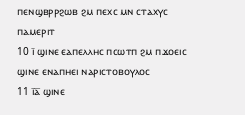ⲡⲉⲛϣⲃⲣⲣϩⲱⲃ ϩⲙ ⲡⲉⲭⲥ ⲙⲛ ⲥⲧⲁⲭⲩⲥ ⲡⲁⲙⲉⲣⲓⲧ
10 ⲓ̅ ϣⲓⲛⲉ ⲉⲁⲡⲉⲗⲗⲏⲥ ⲡⲥⲱⲧⲡ ϩⲙ ⲡϫⲟⲉⲓⲥ ϣⲓⲛⲉ ⲉⲛⲁⲡⲏⲉⲓ ⲛⲁⲣⲓⲥⲧⲟⲃⲟⲩⲗⲟⲥ
11 ⲓ̅ⲁ̅ ϣⲓⲛⲉ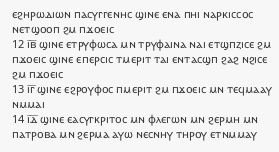ⲉϩⲏⲣⲱⲇⲓⲱⲛ ⲡⲁⲥⲩⲅⲅⲉⲛⲏⲥ ϣⲓⲛⲉ ⲉⲛⲁ ⲡⲏⲓ ⲛⲁⲣⲕⲓⲥⲥⲟⲥ ⲛⲉⲧϣⲟⲟⲡ ϩⲙ ⲡϫⲟⲉⲓⲥ
12 ⲓ̅ⲃ̅ ϣⲓⲛⲉ ⲉⲧⲣⲩⲫⲱⲥⲁ ⲙⲛ ⲧⲣⲩⲫⲁⲓⲛⲁ ⲛⲁⲓ ⲉⲧϣⲡⲍⲓⲥⲉ ϩⲙ ⲡϫⲟⲉⲓⲥ ϣⲓⲛⲉ ⲉⲡⲉⲣⲥⲓⲥ ⲧⲙⲉⲣⲓⲧ ⲧⲁⲓ ⲉⲛⲧⲁⲥϣⲡ ϩⲁϩ ⲛϩⲓⲥⲉ ϩⲙ ⲡϫⲟⲉⲓⲥ
13 ⲓ̅ⲅ̅ ϣⲓⲛⲉ ⲉϩⲣⲟⲩⲫⲟⲥ ⲡⲙⲉⲣⲓⲧ ϩⲙ ⲡϫⲟⲉⲓⲥ ⲙⲛ ⲧⲉϥⲙⲁⲁⲩ ⲛⲙⲙⲁⲓ
14 ⲓ̅ⲇ̅ ϣⲓⲛⲉ ⲉⲁⲥⲩⲅⲕⲣⲓⲧⲟⲥ ⲙⲛ ⲫⲗⲉⲅⲱⲛ ⲙⲛ ϩⲉⲣⲙⲏ ⲙⲛ ⲡⲁⲧⲣⲟⲃⲁ ⲙⲛ ϩⲉⲣⲙⲁ ⲁⲩⲱ ⲛⲉⲥⲛⲏⲩ ⲧⲏⲣⲟⲩ ⲉⲧⲛⲙⲙⲁⲩ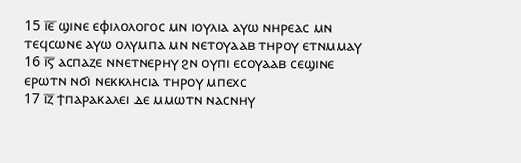15 ⲓ̅ⲉ̅ ϣⲓⲛⲉ ⲉⲫⲓⲗⲟⲗⲟⲅⲟⲥ ⲙⲛ ⲓⲟⲩⲗⲓⲁ ⲁⲩⲱ ⲛⲏⲣⲉⲁⲥ ⲙⲛ ⲧⲉϥⲥⲱⲛⲉ ⲁⲩⲱ ⲟⲗⲩⲙⲡⲁ ⲙⲛ ⲛⲉⲧⲟⲩⲁⲁⲃ ⲧⲏⲣⲟⲩ ⲉⲧⲛⲙⲙⲁⲩ
16 ⲓ̅ⲋ̅ ⲁⲥⲡⲁⲍⲉ ⲛⲛⲉⲧⲛⲉⲣⲏⲩ ϩⲛ ⲟⲩⲡⲓ ⲉⲥⲟⲩⲁⲁⲃ ⲥⲉϣⲓⲛⲉ ⲉⲣⲱⲧⲛ ⲛϭⲓ ⲛⲉⲕⲕⲗⲏⲥⲓⲁ ⲧⲏⲣⲟⲩ ⲙⲡⲉⲭⲥ
17 ⲓ̅ⲍ̅ ϯⲡⲁⲣⲁⲕⲁⲗⲉⲓ ⲇⲉ ⲙⲙⲱⲧⲛ ⲛⲁⲥⲛⲏⲩ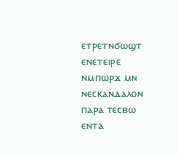ⲉⲧⲣⲉⲧⲛϭⲱϣⲧ ⲉⲛⲉⲧⲉⲓⲣⲉ ⲛⲙⲡⲱⲣϫ ⲙⲛ ⲛⲉⲥⲕⲁⲛⲇⲁⲗⲟⲛ ⲡⲁⲣⲁ ⲧⲉⲥⲃⲱ ⲉⲛⲧⲁ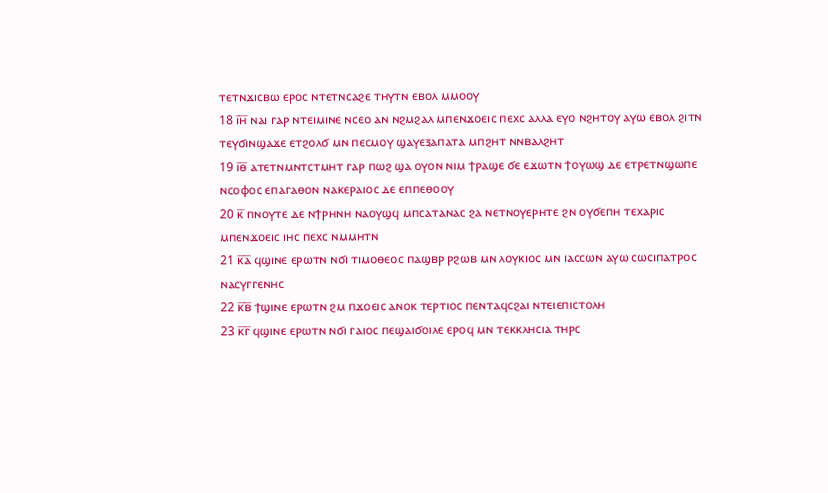ⲧⲉⲧⲛϫⲓⲥⲃⲱ ⲉⲣⲟⲥ ⲛⲧⲉⲧⲛⲥⲁϩⲉ ⲧⲏⲩⲧⲛ ⲉⲃⲟⲗ ⲙⲙⲟⲟⲩ
18 ⲓ̅ⲏ̅ ⲛⲁⲓ ⲅⲁⲣ ⲛⲧⲉⲓⲙⲓⲛⲉ ⲛⲥⲉⲟ ⲁⲛ ⲛϩⲙϩⲁⲗ ⲙⲡⲉⲛϫⲟⲉⲓⲥ ⲡⲉⲭⲥ ⲁⲗⲗⲁ ⲉⲩⲟ ⲛϩⲏⲧⲟⲩ ⲁⲩⲱ ⲉⲃⲟⲗ ϩⲓⲧⲛ ⲧⲉⲩϭⲓⲛϣⲁϫⲉ ⲉⲧϩⲟⲗϭ ⲙⲛ ⲡⲉⲥⲙⲟⲩ ϣⲁⲩⲉⲝⲁⲡⲁⲧⲁ ⲙⲡϩⲏⲧ ⲛⲛⲃⲁⲗϩⲏⲧ
19 ⲓ̅ⲑ̅ ⲁⲧⲉⲧⲛⲙⲛⲧⲥⲧⲙⲏⲧ ⲅⲁⲣ ⲡⲱϩ ϣⲁ ⲟⲩⲟⲛ ⲛⲓⲙ ϯⲣⲁϣⲉ ϭⲉ ⲉϫⲱⲧⲛ ϯⲟⲩⲱϣ ⲇⲉ ⲉⲧⲣⲉⲧⲛϣⲱⲡⲉ ⲛⲥⲟⲫⲟⲥ ⲉⲡⲁⲅⲁⲑⲟⲛ ⲛⲁⲕⲉⲣⲁⲓⲟⲥ ⲇⲉ ⲉⲡⲡⲉⲑⲟⲟⲩ
20 ⲕ̅ ⲡⲛⲟⲩⲧⲉ ⲇⲉ ⲛϯⲣⲏⲛⲏ ⲛⲁⲟⲩϣϥ ⲙⲡⲥⲁⲧⲁⲛⲁⲥ ϩⲁ ⲛⲉⲧⲛⲟⲩⲉⲣⲏⲧⲉ ϩⲛ ⲟⲩϭⲉⲡⲏ ⲧⲉⲭⲁⲣⲓⲥ ⲙⲡⲉⲛϫⲟⲉⲓⲥ ⲓⲏⲥ ⲡⲉⲭⲥ ⲛⲙⲙⲏⲧⲛ
21 ⲕ̅ⲁ̅ ϥϣⲓⲛⲉ ⲉⲣⲱⲧⲛ ⲛϭⲓ ⲧⲓⲙⲟⲑⲉⲟⲥ ⲡⲁϣⲃⲣ ⲣϩⲱⲃ ⲙⲛ ⲗⲟⲩⲕⲓⲟⲥ ⲙⲛ ⲓⲁⲥⲥⲱⲛ ⲁⲩⲱ ⲥⲱⲥⲓⲡⲁⲧⲣⲟⲥ ⲛⲁⲥⲩⲅⲅⲉⲛⲏⲥ
22 ⲕ̅ⲃ̅ ϯϣⲓⲛⲉ ⲉⲣⲱⲧⲛ ϩⲙ ⲡϫⲟⲉⲓⲥ ⲁⲛⲟⲕ ⲧⲉⲣⲧⲓⲟⲥ ⲡⲉⲛⲧⲁϥⲥϩⲁⲓ ⲛⲧⲉⲓⲉⲡⲓⲥⲧⲟⲗⲏ
23 ⲕ̅ⲅ̅ ϥϣⲓⲛⲉ ⲉⲣⲱⲧⲛ ⲛϭⲓ ⲅⲁⲓⲟⲥ ⲡⲉϣⲁⲓϭⲟⲓⲗⲉ ⲉⲣⲟϥ ⲙⲛ ⲧⲉⲕⲕⲗⲏⲥⲓⲁ ⲧⲏⲣⲥ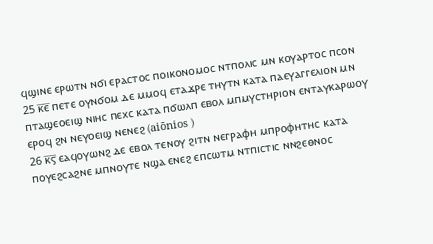ϥϣⲓⲛⲉ ⲉⲣⲱⲧⲛ ⲛϭⲓ ⲉⲣⲁⲥⲧⲟⲥ ⲡⲟⲓⲕⲟⲛⲟⲙⲟⲥ ⲛⲧⲡⲟⲗⲓⲥ ⲙⲛ ⲕⲟⲩⲁⲣⲧⲟⲥ ⲡⲥⲟⲛ
25 ⲕ̅ⲉ̅ ⲡⲉⲧⲉ ⲟⲩⲛϭⲟⲙ ⲇⲉ ⲙⲙⲟϥ ⲉⲧⲁϫⲣⲉ ⲧⲏⲩⲧⲛ ⲕⲁⲧⲁ ⲡⲁⲉⲩⲁⲅⲅⲉⲗⲓⲟⲛ ⲙⲛ ⲡⲧⲁϣⲉⲟⲉⲓϣ ⲛⲓⲏⲥ ⲡⲉⲭⲥ ⲕⲁⲧⲁ ⲡϭⲱⲗⲡ ⲉⲃⲟⲗ ⲙⲡⲙⲩⲥⲧⲏⲣⲓⲟⲛ ⲉⲛⲧⲁⲩⲕⲁⲣⲱⲟⲩ ⲉⲣⲟϥ ϩⲛ ⲛⲉⲩⲟⲉⲓϣ ⲛⲉⲛⲉϩ (aiōnios )
26 ⲕ̅ⲋ̅ ⲉⲁϥⲟⲩⲱⲛϩ ⲇⲉ ⲉⲃⲟⲗ ⲧⲉⲛⲟⲩ ϩⲓⲧⲛ ⲛⲉⲅⲣⲁⲫⲏ ⲙⲡⲣⲟⲫⲏⲧⲏⲥ ⲕⲁⲧⲁ ⲡⲟⲩⲉϩⲥⲁϩⲛⲉ ⲙⲡⲛⲟⲩⲧⲉ ⲛϣⲁ ⲉⲛⲉϩ ⲉⲡⲥⲱⲧⲙ ⲛⲧⲡⲓⲥⲧⲓⲥ ⲛⲛϩⲉⲑⲛⲟⲥ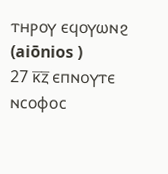ⲧⲏⲣⲟⲩ ⲉϥⲟⲩⲱⲛϩ (aiōnios )
27 ⲕ̅ⲍ̅ ⲉⲡⲛⲟⲩⲧⲉ ⲛⲥⲟⲫⲟⲥ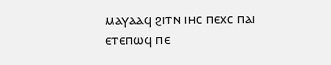ⲙⲁⲩⲁⲁϥ ϩⲓⲧⲛ ⲓⲏⲥ ⲡⲉⲭⲥ ⲡⲁⲓ ⲉⲧⲉⲡⲱϥ ⲡⲉ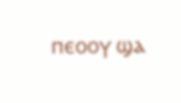ⲡⲉⲟⲟⲩ ϣⲁ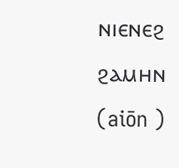ⲛⲓⲉⲛⲉϩ ϩⲁⲙⲏⲛ (aiōn )